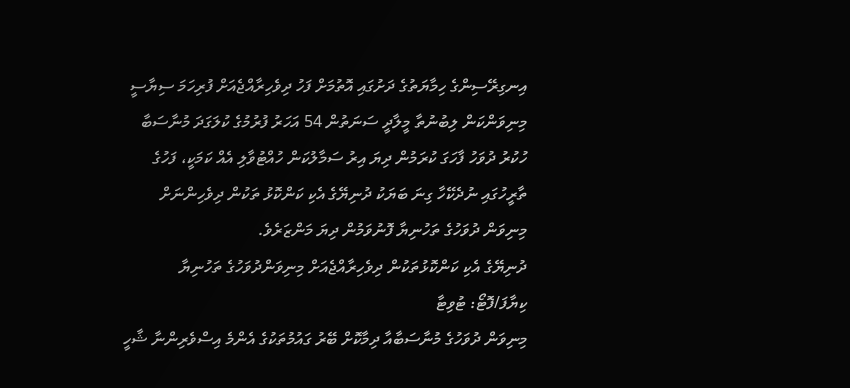އިނގިރޭސިންގެ ހިމާޔަތުގެ ދަށުގައި އޮތުމަށް ފަހު ދިވެހިރާއްޖެއަށް ފުރިހަމަ ސިޔާސީ މިނިވަންކަން ލިބުނުތާ މީލާދީ ސަނަތުން 54 އަހަރު ފުރުމުގެ ކުލަގަދަ މުނާސަބާ ހުކުރު ދުވަހު ފާހަގަ ކުރަމުން ދިޔަ އިރު ސަމާލުކަން ހުއްޓުވާލި އެއް ކަމަކީ، ފަހުގެ ތާރީހުގައި ނުދެކޭހާ ގިނަ ބަޔަކު ދުނިޔޭގެ އެކި ކަންކޮޅު ތަކުން ދިވެހިންނަށް މިނިވަން ދުވަހުގެ ތަހުނިޔާ ފޮނުވަމުން ދިޔަ މަންޒަރެވެ.
ދުނިޔޭގެ އެކި ކަންކޮޅުތަކުން ދިވެހިރާއްޖެއަށް މިނިވަންދުވަހުގެ ތަހުނިޔާ ކިޔާފަ/ފޮޓޯ: ޓުވިޓާ
މިނިވަން ދުވަހުގެ މުނާސަބާއާ ދިމާކޮށް ބޭރު ގައުމުތަކުގެ އެންމެ އިސްވެރިންނާ ޝާހީ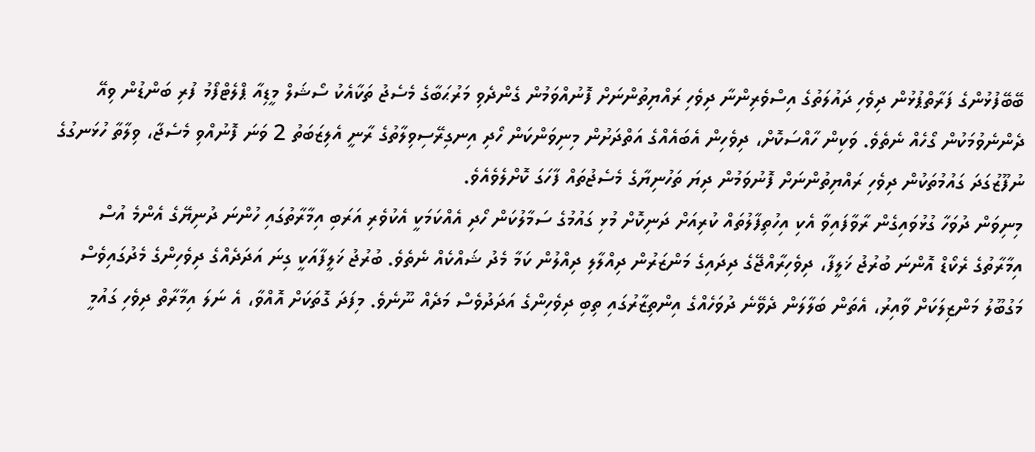ބޭބޭފުޅުންގެ ފަރާތްޕުޅުން ދިވެހި ދައުލަތުގެ އިސްވެރިންނާ ދިވެހި ރައްޔިތުންނަށް ފޮނުއްވަމުން ގެންދެވި މަރުޙަބާގެ މެސެޖު ތަކާއެކު ސޯޝަލް މީޑިއާ ޕްލެޓްފޯމު ފުރި ބަންޑުން ވިއޭ ދެންނެވުމަކުން ގޯހެއް ނެތެވެ. ވަކިން ހާއްސަކޮށް، ދިވެހިން އެބައެއްގެ އަތްދަށުން މިނިވަންކަން ހޯދި އިނގިރޭސިވިލާތުގެ ރާނީ އެލިޒަބަތު 2 ވަނަ ފޮނުއްވި މެސެޖާ، ވިލާތާ ހުޅަނގުގެ ނުފޫޒުގަދަ ގައުމުތަކުން ދިވެހި ރައްޔިތުންނަށް ފޮނުވަމުން ދިޔަ ތަހުނިޔާގެ މެސެޖުތައް ފާހަގަ ކޮށްލެވެއެވެ.
މިނިވަން ދުވަހާ ގުޅުވައިގެން ރާވާފައިވާ އެކި އިހުތިފާލުތައް ކުރިއަށް ދަނިކޮށް މުޅި ގައުމުގެ ސަމާލުކަން ހޯދި އެއްކަމަކީ އެކުވެރި އަރަބި އިމާރާތުގައި ހުންނަ ދުނިޔޭގެ އެންމެ އުސް އިމާރާތުގެ ރެކޯޑް އޮންނަ ބުރުޖު ޚަލީފާ، ދިވެހިރާއްޖޭގެ ދިދައިގެ މަންޒަރުން ދިއްލާލި ދިއްލުން ކަމާ މެދު ޝައްކެއް ނެތެވެ. ބުރުޖު ޚަލީފާއަކީ ގިނަ އަދަދެއްގެ ދިވެހިންގެ މެދުގައިވެސް މަގުބޫލު މަންޒިލަކަށް ވާއިރު، އެތަން ބަލާލަން ދެވޭނެ ދުވަހެއްގެ އިންތިޒާރުގައި ތިބި ދިވެހިންގެ އަދަދުވެސް މަދެއް ނޫނެވެ. މިފަދަ ގޮތަކަށް އޮއްވާ، އެ ނަލަ އިމާރާތް ދިވެހި ގައުމީ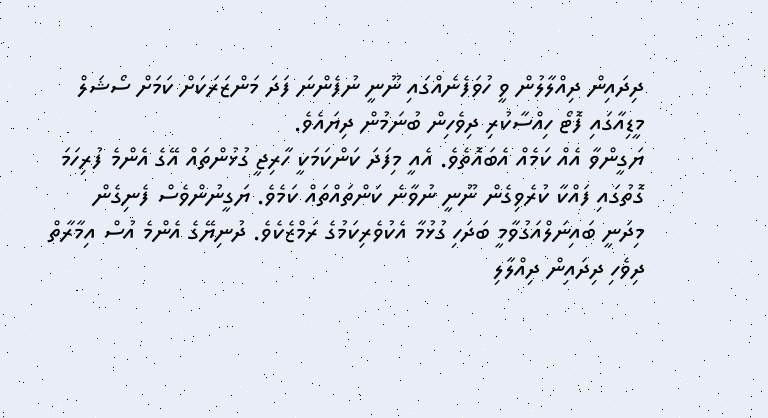ދިދައިން ދިއްލާލުން ވީ ހުވަފެނެއްގައި ނޫނީ ނުފެންނަ ފަދަ މަންޒަރަކަށް ކަމަށް ސޯޝަލް މީޑިއާގައި ފޮޓޯ ހިއްސާކުރި ދިވެހިން ބުނަމުން ދިޔައެވެ.
ޔަގީންވާ އެއް ކަމެއް އެބައޮތެވެ. އެއީ މިފަދަ ކަންކަމަކީ ހާރިޖީ ގުޅުންތައް އޭގެ އެންމެ ފުރިހަމަ ގޮތުގައި ފައްކާ ކުރެވިގެން ނޫނީ ނުވާނެ ކަންތައްތައް ކަމެވެ. ޔަގީނުންވެސް ފެނިގެން މިދަނީ ބައިނަލްއަގުވާމީ ބަދަހި ގުޅުމާ އެކުވެރިކަމުގެ ރަމްޒެކެވެ. ދުނިޔޭގެ އެންމެ އުސް އިމާރާތް ދިވެހި ދިދައިން ދިއްލާލި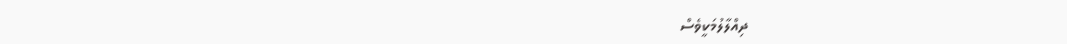ދިއްލާލުމަކީވެސް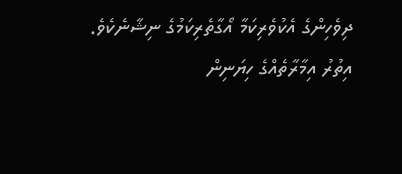ދިވެހިންގެ އެކުވެރިކަމާ އޯގާތެރިކަމުގެ ނިޝާނެކެވެ. އިތުރު އިމާރާތެއްގެ ހިޔަނިން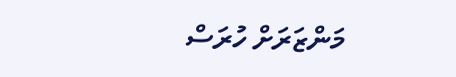މަންޒަރަށް ހުރަސް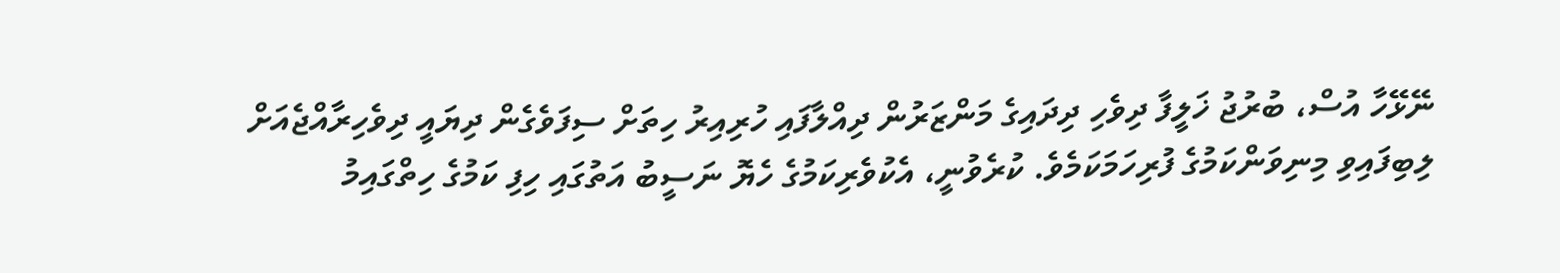ނޭޅޭހާ އުސް، ބުރުޖު ޚަލީފާ ދިވެހި ދިދައިގެ މަންޒަރުން ދިއްލާފައި ހުރިއިރު ހިތަށް ސިފަވެގެން ދިޔައީ ދިވެހިރާއްޖެއަށް ލިބިފައިވި މިނިވަންކަމުގެ ފުރިހަމަކަމެވެ. ކުރެވުނީ، އެކުވެރިކަމުގެ ހެޔޮ ނަސީބު އަތުގައި ހިފި ކަމުގެ ހިތްގައިމު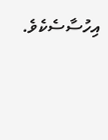އިހުސާސެކެވެ.